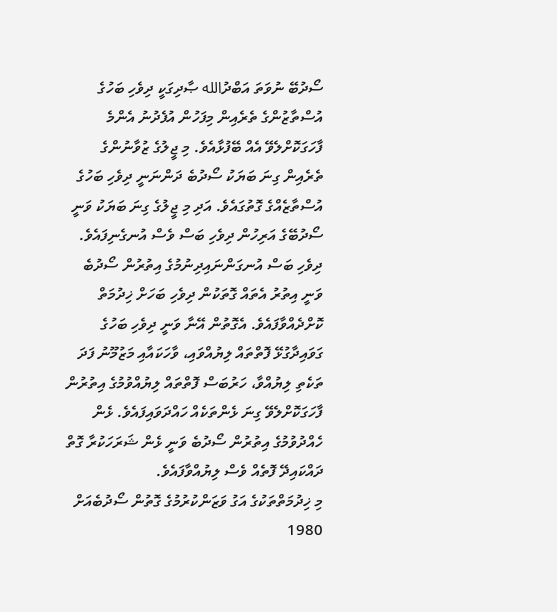ސޯދުބޭ ނުވަތަ އަބްދުالله ޞާދިގަކީ ދިވެހި ބަހުގެ އުސްތާޒުންގެ ތެރެއިން މިފަހުން އުފެދުނު އެންމެ ފާހަގަކޮށްލެވޭ އެއް ބޭފުޅާއެވެ. މި ޖީލުގެ ޒުވާނުންގެ ތެރެއިން ގިނަ ބަޔަކު ސޯދުބެ ދަންނަނީ ދިވެހި ބަހުގެ އުސްތާޒެއްގެ ގޮތުގައެވެ. އަދި މި ޖީލުގެ ގިނަ ބަޔަކު ވަނީ ސޯދުބޭގެ އަރިހުން ދިވެހި ބަސް ވެސް އުނގެނިފައެވެ.
ދިވެހި ބަސް އުނގަންނައިދިނުމުގެ އިތުރުން ސޯދުބެ ވަނީ އިތުރު އެތައް ގޮތަކުން ދިވެހި ބަހަށް ޚިދުމަތް ކޮށްދެއްވާފައެވެ. އެގޮތުން އޭނާ ވަނީ ދިވެހި ބަހުގެ ގަވައިދާގުޅޭ ފޮތްތައް ލިޔުއްވައި، ވާހަކައާއި މަޒުމޫނު ފަދަ ތަކެތި ލިޔުއްވާ، ހަރުބަސް ފޮތްތައް ލިޔުއްވުމުގެ އިތުރުން ފާހަގަކޮށްލެވޭ ގިނަ ޅެންތަކެއް ހައްދަވައިފައެވެ. ޅެން ހެއްދުވުމުގެ އިތުރުން ސޯދުބެ ވަނީ ޅެން ޝަރަހަކުރާ ގޮތް ދައްކައިދޭ ފޮތެއް ވެސް ލިޔުއްވާފައެވެ.
މި ޚިދުމަތްތަކުގެ އަގު ވަޒަންކުރުމުގެ ގޮތުން ސޯދުބެއަށް 1980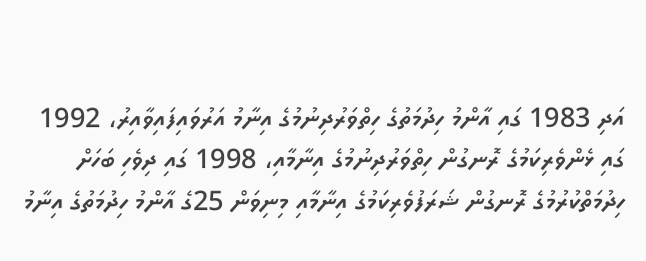އަދި 1983 ގައި އާންމު ހިދުމަތުގެ ހިތްވަރުދިނުމުގެ އިނާމު އަރުވައިފައިވާއިރު، 1992 ގައި ޅެންވެރިކަމުގެ ރޮނގުން ހިތްވަރުދިނުމުގެ އިނާމާއި، 1998 ގައި ދިވެހި ބަހަށް ހިދުމަތްކުރުމުގެ ރޮނގުން ޝަރަފުވެރިކަމުގެ އިނާމާއި މިނިވަން 25ގެ އާންމު ހިދުމަތުގެ އިނާމު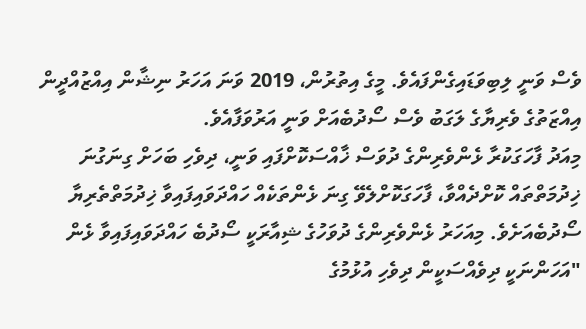ވެސް ވަނީ ލިބިވަޑައިގެންފައެވެ. މީގެ އިތުރުން، 2019 ވަނަ އަހަރު ނިޝާން އިއްޒުއްދީން އިއްޒަތުގެ ވެރިޔާގެ ލަގަބު ވެސް ސޯދުބެއަށް ވަނީ އަރުވަފާއެވެ.
މިއަދު ފާހަގަކުރާ ޅެންވެރިންގެ ދުވަސް ޚާއްސަކޮށްފައި ވަނީ، ދިވެހި ބަހަށް ގިނަގުނަ ޚިދުމަތްތައް ކޮށްދެއްވާ، ފާހަގަކޮށްލެވޭ ގިނަ ޅެންތަކެއް ހައްދަވައިފައިވާ ޚިދުމަތްތެރިޔާ ސޯދުބެއަށެވެ. މިއަހަރު ޅެންވެރިންގެ ދުވަހުގެ ޝިއާރަކީ ސޯދުބެ ހައްދަވައިފައިވާ ޅެން "އަހަންނަކީ ދިވެއްސަކީން ދިވެހި އުޅުމުގެ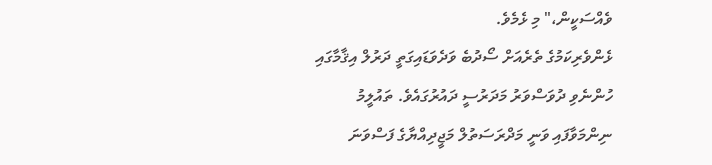ވެއްސަކީން،" މި ޅެމެވެ.
ޅެންވެރިކަމުގެ ތެރެއަށް ސޯދުބެ ވަދެވަޑައިގަތީ ދަރުލް އިޤާމާގައި ހުންނެވި ދުވަސްވަރު މަދަރުސީ ދައުރުގައެވެ. ތައުލީމު ނިންމަވާފައި ވަނީ މަދްރަސަތުލް މަޖީދިއްޔާގެ ފަސްވަނަ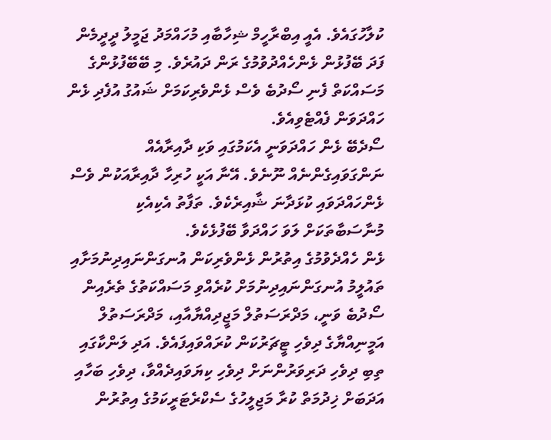ކުލާހުގައެވެ. އެއީ އިބްރާހީމް ޝިހާބާއި މުހައްމަދު ޖަމީލު ދީދީމެން ފަދަ ބޭފުޅުން ޅެންހެއްދުވުމުގެ ރަން ދައުރެވެ. މި ބޭބޭފުޅުންގެ މަސައްކަތް ފެނި ސޯދުބެ ވެސް ޅެންވެރިކަމަށް ޝައުގު އުފެދި ޅެން ހައްދަވަން ފެއްޓެވިއެވެ.
ސޯދެބޭ ޅެން ހައްދަވަނީ އެކަމުގައި ވަކި ދާއިރާއެއް ނަންގަވައިގެންނެއް ނޫނެވެ. އޭނާ އަކީ ހުރިހާ ދާއިރާއަކުން ވެސް ޅެންހައްދަވައި ކުޅަދާނަ ޝާއިރެކެވެ. ތަފާތު އެކިއެކި މުނާސަބާތަކަށް ލަވަ ހައްދަވާ ބޭފުޅެކެވެ.
ޅެން ހެއްދެވުމުގެ އިތުރުން ޅެންވެރިކަން އުނގަންނައިދިނުމަށާއި ތައުލީމު އުނގަންނައިދިނުމަށް ކުރެއްވި މަސައްކަތުގެ ތެރެއިން ސޯދުބެ ވަނީ، މަދްރަސަތުލް މަޖީދިއްޔާއާއި، މަދްރަސަތުލް އަމީނިއްޔާގެ ދިވެހި ޓީޗަރުކަން ކުރައްވައިފައެވެ. އަދި ލަންކާގައި ތިބި ދިވެހި ދަރިވަރުންނަށް ދިވެހި ކިޔަވައިދެއްވާ، ދިވެހި ބަހާއި އަދަބަށް ޚިދުމަތް ކުރާ މަޖިލީހުގެ ސެކްރެޓަރީކަމުގެ އިތުރުން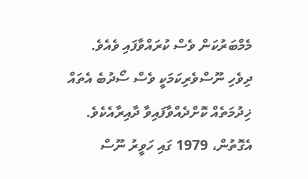މެމްބަރުކަން ވެސް ކުރައްވާފައި ވެއެވެ.
ދިވެހި ނޫސްވެރިކަމަކީ ވެސް ސޯދުބެ އެތައް ޚިދުމަތެއް ކޮށްދެއްވާފައިވާ ދާއިރާއެކެވެ. އެގޮތުން، 1979 ގައި ހަވީރު ނޫސް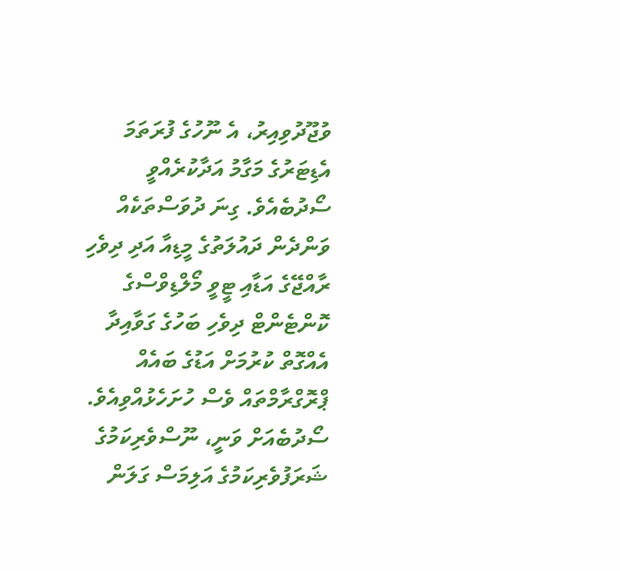ވުޖޫދުވިއިރު، އެ ނޫހުގެ ފުރަތަމަ އެޑިޓަރުގެ މަގާމު އަދާކުރެއްވީ ސޯދުބެއެވެ. ގިނަ ދުވަސްތަކެއް ވަންދެން ދައުލަތުގެ މީޑިއާ އަދި ދިވެހި ރާއްޖޭގެ އަޑާއި ޓީވީ މޯލްޑިވްސްގެ ކޮންޓެންޓް ދިވެހި ބަހުގެ ގަވާއިދާ އެއްގޮތް ކުރުމަށް އަޑުގެ ބައެއް ޕްރޮގްރާމްތައް ވެސް ހުށަހެޅުއްވިއެވެ. ސޯދުބެއަށް ވަނީ، ނޫސްވެރިކަމުގެ ޝަރަފުވެރިކަމުގެ އަލިމަސް ގަލަން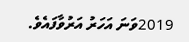2019ވަނަ އަހަރު އަރުވާފައެވެ.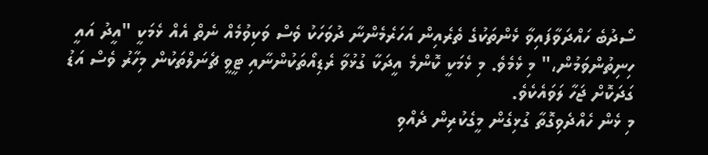ސޯދުބެ ހައްދަވާފައިވާ ޅެންތަކުގެ ތެރެއިން އަހަރެމެންނާ ދުވަހަކު ވެސް ވަކިވުމެއް ނެތް އެއް ޅެމަކީ "އީދު އައީ ހިނިތުންވަމުން،" މި ޅެމެވެ. މި ޅެމަކީ ކޮންމެ އީދަކާ ގުޅުވާ ރެޑިއޯތަކުންނާއި ޓީވީ ޗެނަލްތަކުން މިހާރު ވެސް އަޑު ގަދަކޮށް ޖަހާ ލަވައެކެވެ.
މި ޅެން ހެއްދެވިގޮތާ ގުޅިގެން މީގެކުރިން ދެއްވި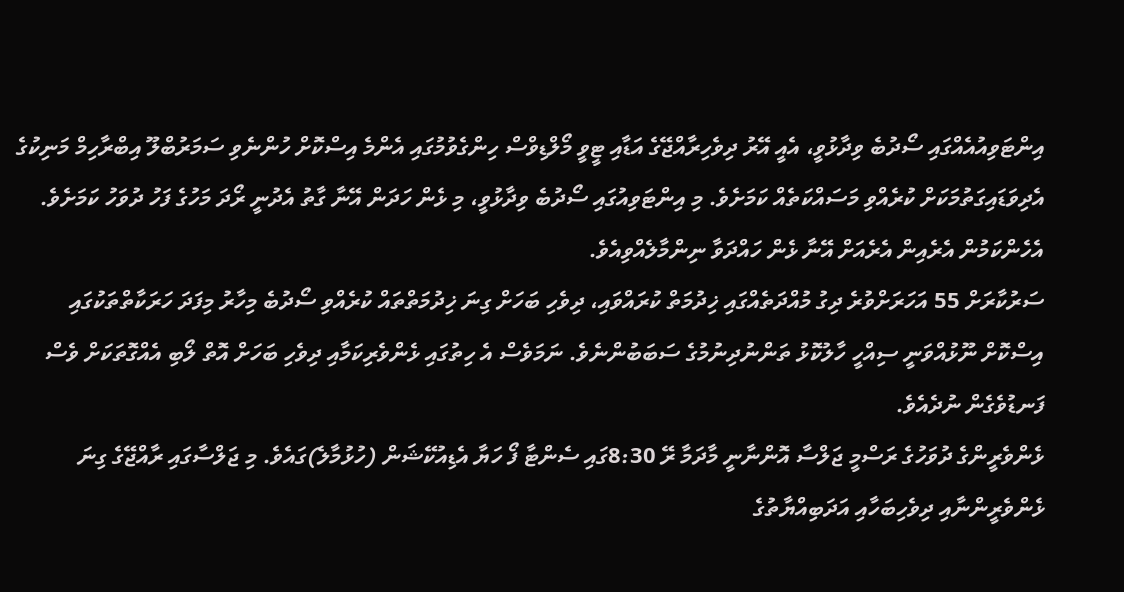އިންޓަވިއުއެއްގައި ސޯދުބެ ވިދާޅުވީ، އެއީ އޭރު ދިވެހިރާއްޖޭގެ އަޑާއި ޓީވީ މޯލްޑިވްސް ހިންގެވުމުގައި އެންމެ އިސްކޮށް ހުންނެވި ސަމަރުބްލޫ އިބްރާހިމް މަނިކުގެ އެދިވަޑައިގަތުމަކަށް ކުރެއްވި މަސައްކަތެއް ކަމަށެވެ. މި އިންޓަވިއުގައި ސޯދުބެ ވިދާޅުވީ، މި ޅެން ހަދަން އޭނާ ގާތު އެދުނީ ރޯދަ މަހުގެ ފަހު ދުވަހު ކަމަށެވެ. އެހެންކަމުން އެރެއިން އެރެއަށް އޭނާ ޅެން ހައްދަވާ ނިންމާލެއްވިއެވެ.
ސަރުކާރަށް 55 އަހަރަށްވުރެ ދިގު މުއްދަތެއްގައި ޚިދުމަތް ކުރައްވައި، ދިވެހި ބަހަށް ގިނަ ޚިދުމަތްތައް ކުރެއްވި ސޯދުބެ މިހާރު މިފަދަ ހަރަކާތްތަކުގައި އިސްކޮށް ނޫޅުއްވަނީ ސިއްހީ ހާލުކޮޅު ތަންނުދިނުމުގެ ސަބަބުންނެވެ. ނަމަވެސް އެ ހިތުގައި ޅެންވެރިކަމާއި ދިވެހި ބަހަށް އޮތް ލޯބި އެއްގޮތަކަށް ވެސް ފަނޑުވެގެން ނުދެއެވެ.
ޅެންވެރީންގެ ދުވަހުގެ ރަސްމީ ޖަލްސާ އޮންނާނީ މާދަމާ ރޭ 8:30ގައި ސެންޓާ ފޯ ހަޔާ އެޑިއުކޭޝަން (ހުޅުމާލެ)ގައެވެ. މި ޖަލްސާގައި ރާއްޖޭގެ ގިނަ ޅެންވެރީންނާއި ދިވެހިބަހާއި އަދަބިއްޔާތުގެ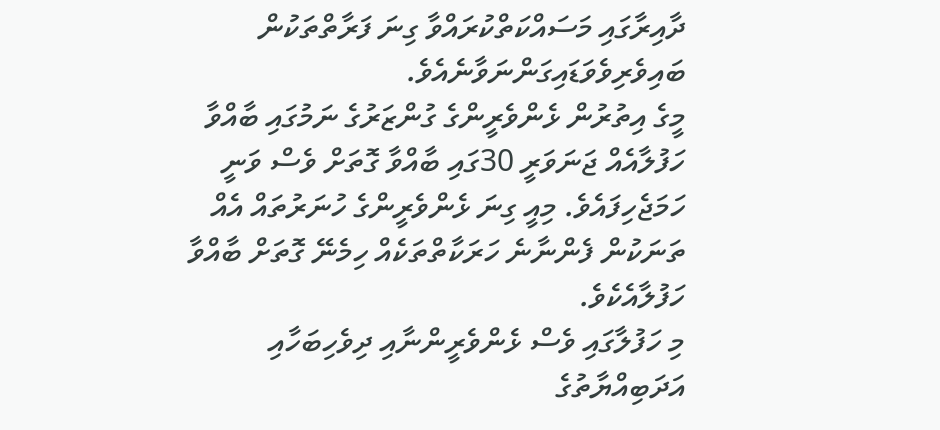ދާއިރާގައި މަސައްކަތްކުރައްވާ ގިނަ ފަރާތްތަކުން ބައިވެރިވެވަޑައިގަންނަވާނެއެވެ.
މީގެ އިތުރުން ޅެންވެރީންގެ ގުންޒަރުގެ ނަމުގައި ބާއްވާ ހަފުލާއެއް ޖަނަވަރީ 30ގައި ބާއްވާ ގޮތަށް ވެސް ވަނީ ހަމަޖެހިފައެވެ. މިއީ ގިނަ ޅެންވެރީންގެ ހުނަރުތައް އެއް ތަނަކުން ފެންނާނެ ހަރަކާތްތަކެއް ހިމެނޭ ގޮތަށް ބާއްވާ ހަފުލާއެކެވެ.
މި ހަފުލާގައި ވެސް ޅެންވެރީންނާއި ދިވެހިބަހާއި އަދަބިއްޔާތުގެ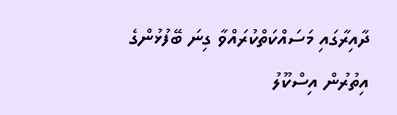ދާއިރާގައި މަސައްކަތްކުރައްވާ ގިނަ ބޭފުޅުންގެ އިތުރުން އިސްކޫލު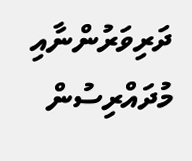ދަރިވަރުންނާއި މުދައްރިސުން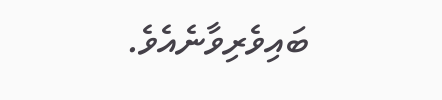ބައިވެރިވާނެއެވެ.